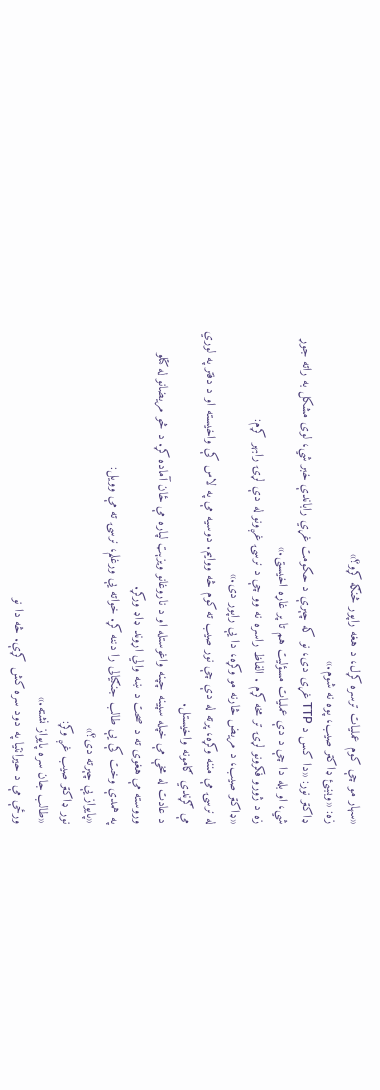«سهار مو چې کوم عملیات ترسره کړل، د هغه راپور څنګه کړو؟»
زه: «وبښئ ډاکټر صیب، پوه نه شوم.»
ډاکټر نور: «دا کس د TTP غړی دی، نو که چېرې د حکومت غړي راباندې خبر شي، لوی مشکل به راته جوړ شي، او بله دا چې د دې عملیات مسؤلیت هم تا پر غاړه اخیستی.»
زه د ژورو فکرونو لړۍ تر مخه کړم . الفاظ راسره نه وو چې د نرسۍ غږونو له دې لړۍ رابهر کړم:
«ډاکټر صیب، د مریض څارنه مو وکړه، دا یې راپور دی.»
له نرسۍ مې مننه وکړه، پرته له دې چې نور صیب ته کوم څه ووایم. دوسیه مې په لاس کې واخیسته او د دفتر په لوري مې ګړندي ګامونه واخیستل.
د عادت له مخې مې خپله سپینه چپنه واغوستله او د ناروغانو ویزېټ لپاره مې ځان آماده کړ. د څو مریضانو له کتلو وروسته مې هغوی ته د صحت د ښه والي اړوند ډاډ ورکړ.
په همدې وخت کې یې طالب جنګیالی را دننه کړ. خواته یې ورغلم، نرسۍ ته مې وویل:
«پایواز یې چېرته دی؟»
نور ډاکټر صیب غږ وکړ:
«طالب جان سره پایواز نشته.»
ورځې مې د حیرانتیا په دود سره کش کړې. څه دا نو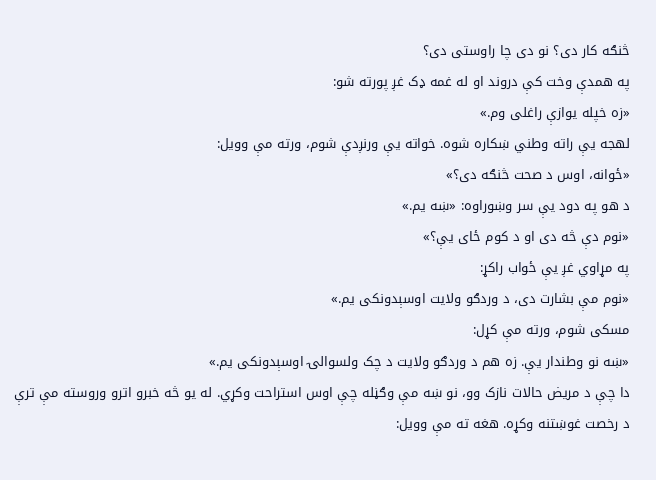څنګه کار دی؟ نو دی چا راوستی دی؟
په همدې وخت کې دروند او له غمه ډک غږ پورته شو:
«زه خپله یوازې راغلی وم.»
لهجه یې راته وطني ښکاره شوه. خواته یې ورنږدې شوم، ورته مې وویل:
«ځوانه، اوس د صحت څنګه دی؟»
د هو په دود یې سر وښوراوه: «ښه یم.»
«نوم دې څه دی او د کوم ځای یې؟»
په مړاوي غږ یې ځواب راکړ:
«نوم مې بشارت دی، د وردګو ولایت اوسېدونکی یم.»
مسکی شوم، ورته مې کړل:
«ښه نو وطندار یې. زه هم د وردګو ولایت د چک ولسوالۍ اوسېدونکی یم.»
دا چې د مریض حالات نازک وو، نو ښه مې وګڼله چې اوس استراحت وکړي. له یو څه خبرو اترو وروسته مې ترې د رخصت غوښتنه وکړه. هغه ته مې وویل: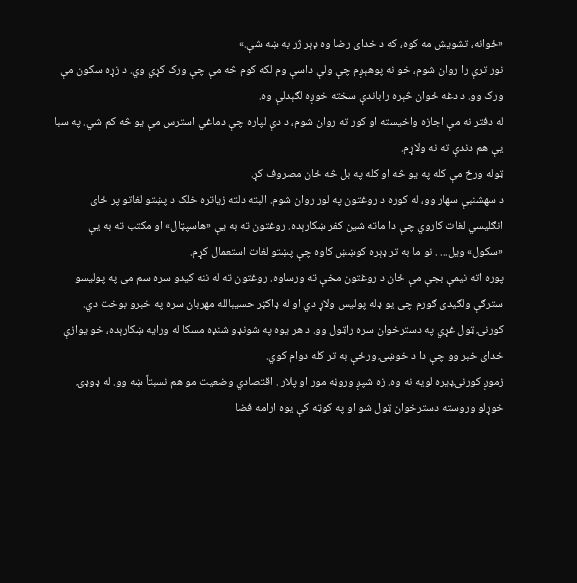«ځوانه، تشویش مه کوه، که د خدای رضا وه ډېر ژر به ښه شې.»
نور ترې را روان شوم، خو نه پوهېږم چې ولې داسې وم لکه کوم څه مې چې ورک کړي وي. د زړه سکون مې ورک وو. د دغه ځوان څېره راباندې سخته خوږه لګېدلې وه.
له دفتر نه مې اجازه واخیسته او کور ته روان شوم، د دې لپاره چې دماغي استرس مې یو څه کم شي. په سبا یې هم دندې ته نه ولاړم.
ټوله ورځ مې کله په یو څه او کله په بل څه ځان مصروف کړ.
د سهشنبې سهار وو، له کوره د روغتون په لور روان شوم. البته دلته زیاتره خلک د پښتو لغاتو پر ځای انګلیسي لغات کاروي چې دا ماته شین کفر ښکارېده. روغتون ته به یې «هاسپټال» او مکتب ته به یې «سکول» ویل... . نو ما به تر ډېره کوښښ کاوه چې پښتو لغات استعمال کړم.
پوره اته نیمې بجې مې ځان د روغتون مخې ته ورساوه. روغتون ته له ننه کیدو سره سم می په پولیسو سترګې ولګيدی ګورم چی یو ډله پولیس ولاړ دي او له ډاکټر حسیبالله مهربان سره په خبرو بوخت دي.
کورنۍ ټول غړي په دسترخوان سره راټول وو. د هر یوه په شونډو شنډه مسکا له ورایه ښکارېده، خو یوازې خدای خبر وو چې دا د خوښۍ ورځې به تر کله دوام کوي.
زموږ کورنۍډیره لویه نه وه. زه شپږ وروڼه مور او پلار . اقتصادي وضعیت مو هم نسبتاً ښه وو. له ډوډۍ خوړلو وروسته دسترخوان ټول شو او په کوټه کې یوه ارامه فضا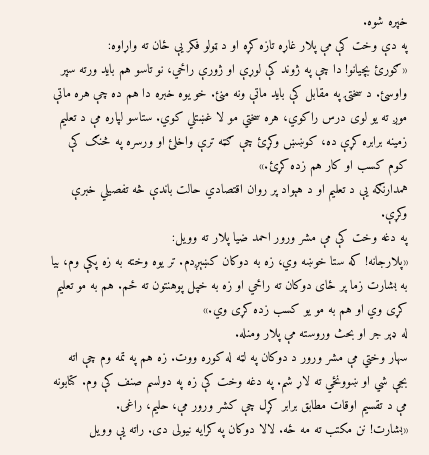خپره شوه.
په دې وخت کې مې پلار غاړه تازه کړه او د ټولو فکر یې ځان ته واړاوه:
«ګورئ بچیانو! دا چې په ژوند کې لوړې او ژورې راځي، نو تاسو هم باید ورته سپر واوسئ. د سختۍ په مقابل کې باید ماتې ونه منئ. خو یوه خبره دا هم ده چې هره ماتې موږ ته یو لوی درس راکوي، هره سختي مو لا غښتلي کوي. ستاسو لپاره مې د تعلیم زمینه برابره کړې ده، کوښښ وکړئ چې ګټه ترې واخلئ او ورسره په څنګ کې کوم کسب او کار هم زده کړئ.»
همدارنګه یې د تعلیم او د هېواد پر روان اقتصادي حالت باندې څه تفصیلي خبرې وکړې.
په دغه وخت کې مې مشر ورور احمد ضیا پلار ته وویل:
«پلارجانه! که ستا خوښه وي، زه به دوکان کښېږدم. تر یوه وخته به زه پکې وم، بیا به بشارت زما پر ځای دوکان ته راځي او زه به خپل پوهنتون ته ځم. هم به مو تعلیم کړی وي او هم به مو یو کسب زده کړی وي.»
له ډېر جر او بحث وروسته مې پلار ومنله.
سهار وختي مې مشر ورور د دوکان په لټه له کوره ووت. زه هم په تمه وم چې اته بجې شي او ښوونځي ته لاړ شم. په دغه وخت کې زه په دولسم صنف کې وم. کتابونه مې د تقسیم اوقات مطابق برابر کړل چې کشر ورور مې، حلیم، راغی.
«بشارت! نن مکتب ته مه ځه. لالا دوکان په کرایه نیولی دی. راته یې وویل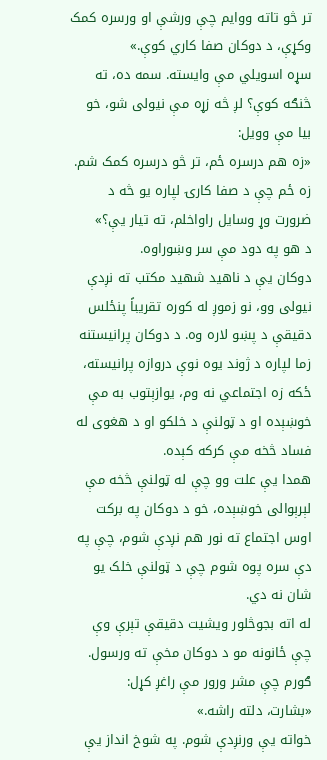تر څو تاته ووایم چې ورشې او ورسره کمک وکړې، د دوکان صفا کاري کوې.»
سړه اسویلي مې وایسته. سمه ده، ته څنګه کوې؟ لږ څه زړه مې نیولی شو، خو بیا مې وویل:
«زه هم درسره ځم، تر څو درسره کمک شم. زه ځم چې د صفا کارۍ لپاره یو څه د ضرورت وړ وسایل راواخلم، ته تیار یې؟»
د هو په دود مې سر وښوراوه.
دوکان یې د ناهید شهید مکتب ته نږدې نیولی وو، نو زموږ له کوره تقریباً پنځلس دقیقې د پښو لاره وه. د دوکان پرانیستنه زما لپاره د ژوند یوه نوې دروازه پرانیسته، ځکه زه اجتماعي نه وم، یوازېتوب به مې خوښېده او د ټولنې د خلکو او د هغوی له فساد څخه مې کرکه کېده.
همدا یې علت وو چې له ټولنې څخه مې لېرېوالی خوښېده، خو د دوکان په برکت اوس اجتماع ته نور هم نږدې شوم، چې په دې سره پوه شوم چې د ټولنې خلک یو شان نه دي.
له اته بجوڅلور ویشیت دقیقې تېرې وې چې ځانونه مو د دوکان مخې ته ورسول. ګورم چې مشر ورور مې راغږ کړل:
«بشارت، دلته راشه.»
خواته یې ورنږدې شوم. په شوخ انداز یې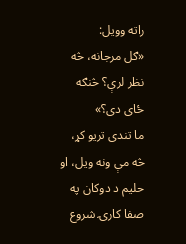راته وویل:
«ګل مرجانه، څه نظر لرې؟ څنګه ځای دی؟»
ما تندی تریو کړ، څه مې ونه ویل، او حلیم د دوکان په صفا کارۍ شروع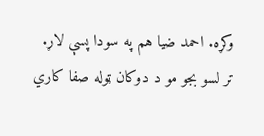وکړه. احمد ضیا هم په سودا پسې لاړ.
تر لسو بجو مو د دوکان ټوله صفا کاري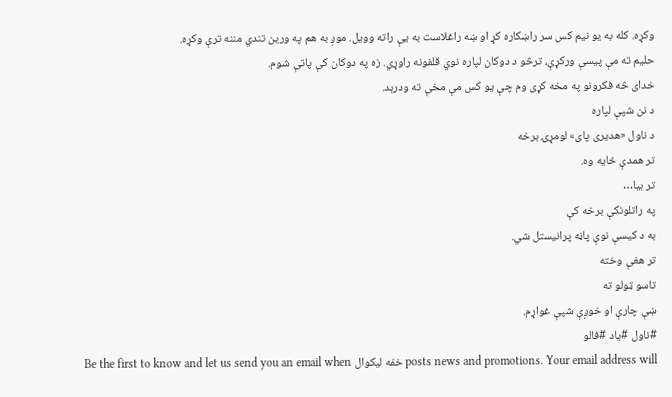وکړه. کله به یو نیم کس سر راښکاره کړ او ښه راغلاست به یې راته وویل. موږ به هم په ورین تندي مننه ترې وکړه.
حلیم ته مې پیسې ورکړې، ترڅو د دوکان لپاره نوي قلفونه راوړي. زه په دوکان کې پاتې شوم.
خدای څه فکرونو په مخه کړی وم چې یو کس مې مخې ته ودرېد.
د نن شپې لپاره
د ناول «هدیری پای» لومړۍ برخه
تر همدې ځایه وه.
تر بیا…
په راتلونکې برخه کې
به د کیسې نوې پاڼه پرانیستل شي.
تر هغې وخته
تاسو ټولو ته
ښې چارې او خوږې شپې غواړم.
#ناول #یاد #فالو
Be the first to know and let us send you an email when خفه لیکوال posts news and promotions. Your email address will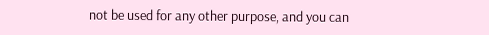not be used for any other purpose, and you can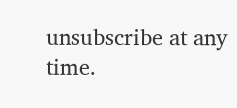unsubscribe at any time.